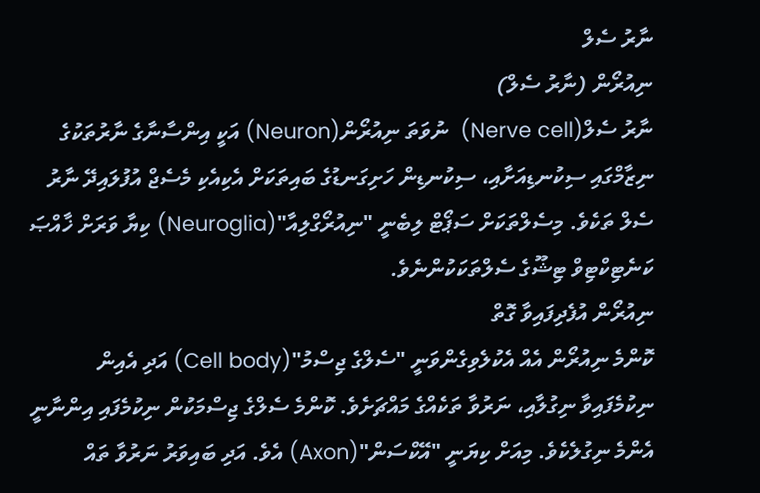ނާރު ސެލް
ނިއުރޯން (ނާރު ސެލް)
ނާރު ސެލް(Nerve cell)  ނުވަތަ ނިއުރޯން(Neuron) އަކީ އިންސާނާގެ ނާރުތަކުގެ ނިޒާމްގައި ސިކުނޑިއަށާއި، ސިކުނޑިން ހަށިގަނޑުގެ ބައިތަކަށް އެކިއެކި މެސެޖް އުފުލައިދޭ ނާރު ސެލް ތަކެވެ. މިސެލްތަކަށް ސަޕޯޓް ލިބެނީ "ނިއުރޯގްލިއާ"(Neuroglia) ކިޔާ ވަރަށް ޚާއްޞަ ކަނެޓިކްޓިވް ޓިޝޫގެ ސެލްތަކަކުންނެވެ.
ނިއުރޯން އުފެދިފައިވާ ގޮތް
ކޮންމެ ނިއުރޯން އެއް އެކުލެވިގެންވަނީ "ސެލްގެ ޖިސްމު"(Cell body) އަދި އެއިން ނިކުމެފައިވާ ނިގުލާއި، ނަރުވާ ތަކެއްގެ މައްޗަށެވެ. ކޮންމެ ސެލްގެ ޖިސްމަކުން ނިކުމެފައި އިންނާނީ އެންމެ ނިގުލެކެވެ. މިއަށް ކިޔަނީ "އޭކްސަން"(Axon) އެވެ. އަދި ބައިވަރު ނަރުވާ ތައް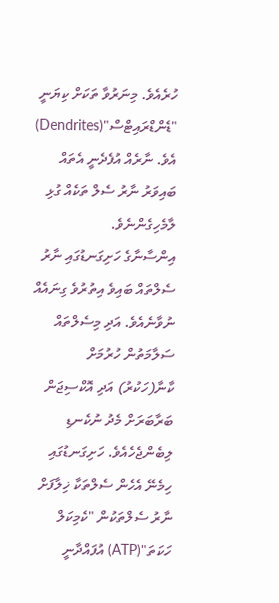ހުރެއެވެ. މިނަރުވާ ތަކަށް ކިޔަނީ "ޑެންޑްރައިޓްސް"(Dendrites) އެވެ. ނާރެއް އުފެދެނީ އެތައް ބައިވަރު ނާރު ސެލް ތަކެއް ގުޅި ލާމެހިގެންނެވެ.
އިންސާނާގެ ހަށިގަނޑުގައި ނާރު ސެލްތައް ބައިވެ އިތުރުވެ ގިނައެއް ނުވާނެއެވެ. އަދި މިސެލްތައް ސަލާމަތުން ހުރުމަށް ކާނާ(ހަކުރު) އަދި އޮކްސިޖަން ބަރާބަރަށް މެދު ނުކެނޑި ލިބެންޖެހެއެވެ. ހަށިގަނޑުގައި ހިމެނޭ އެހެން ސެލްތަކާ ޚިލާފަށް ނާރު ސެލްތަކުން "ކެމިކަލް ހަކަތަ"(ATP) އުފައްދާނީ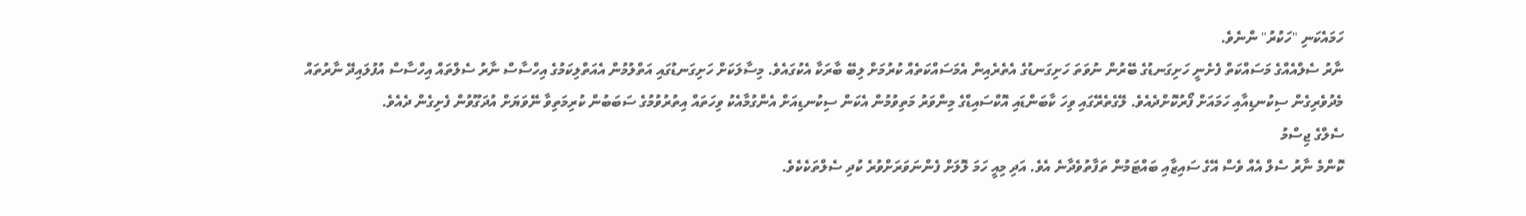ހަމައެކަނި "ހަކުރު" ންނެވެ.
ނާރު ސެލްއެއްގެ މަސައްކަތް ފެށެނީ ހަށިގަނޑުގެ ބޭރުން ނުވަތަ ހަށިގަނޑުގެ އެތެރެއިން އެމަސައްކަތެއް ކުރުމަށް ލިބޭ ބާރަކާ އެކުގައެވެ. މިސާލަކަށް ހަށިގަނޑުގައި އަތްލުމުން އެއަތްލިކަމުގެ އިހްސާސް ނާރު ސެލްތައް އިހްސާސް އުފުލައިދޭ ނާރުތައް މެދުވެރިގެން ސިކުނޑިއާއި ހަމައަށް ފޯރުކޮށްދެއެވެ. ލޭގެތެރޭގައި ވިހަ ކާބަންޑައި އޮކްސައިޑްގެ މިންވަރު މަތިވުމުން އެކަން ސިކުނޑިއަށް އެންގުމާއެކު ވިހަތައް އިތުރުވުމުގެ ސަބަބުން ކުރިމަތިވާ ނޭވަޔަށް އުދަގޫވުން ފެށިގެން ދެއެވެ.
ސެލްގެ ޖިސްމު
ކޮންމެ ނާރު ސެލް އެއް ވެސް އޭގެ ސައިޒާއި ބައްޓަމުން ތަފާތުވެދާނެ އެވެ. އަދި މިއީ ހަމަ ލޮލަށް ފެންނަވަރަށްވުރެ ކުދި ސެލްތަކެކެވެ.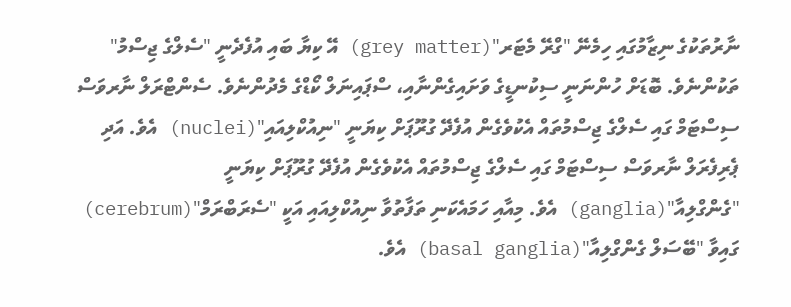ނާރުތަކުގެ ނިޒާމުގައި ހިމެނޭ "ގްރޭ މެޓަރ"(grey matter) އޭ ކިޔާ ބައި އުފެދެނީ "ސެލްގެ ޖިސްމު" ތަކުންނެވެ. ބޮޑަށް ހުންނަނީ ސިކުނޑީގެ ވަށައިގެންނާއި، ސްޕައިނަލް ކޯޑްގެ މެދުންނެވެ. ސެންޓްރަލް ނާރވަސް ސިސްޓަމް ގައި ސެލްގެ ޖިސްމުތައް އެކުވެގެން އުފެދޭ ގުރޫޕަށް ކިޔަނީ "ނިއުކްލިއައި"(nuclei) އެވެ. އަދި ޕެރިފެރަލް ނާރވަސް ސިސްޓަމް ގައި ސެލްގެ ޖިސްމުތައް އެކުވެގެން އުފެދޭ ގުރޫޕަށް ކިޔަނީ "ގެންގްލިއާ"(ganglia) އެވެ. މިއާއި ހަމައެކަނި ތަފާތުވާ ނިއުކްލިއައި އަކީ "ސެރަބްރަމް"(cerebrum) ގައިވާ "ބޭސަލް ގެންގްލިއާ"(basal ganglia) އެވެ.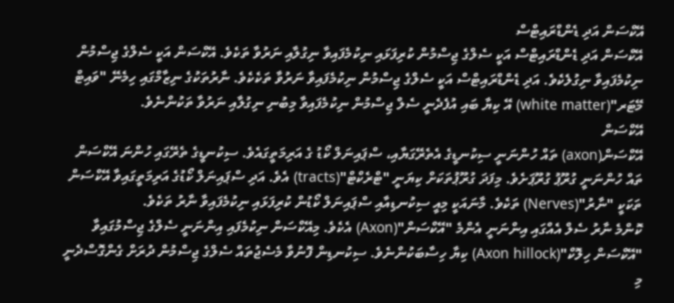އޭކްސަން އަދި ޑެންޑްރައިޓްސް
އޭކްސަން އަދި ޑެންޑްރައިޓްސް އަކީ ސެލްގެ ޖިސްމުން ކުރިފަޅައި ނިކުމެފައިވާ ނިގުލާއި ނަރުވާ ތަކެވެ. އޭކްސަން އަކީ ސެލްގެ ޖިސްމުން ނިކުމެފައިވާ ނިގުލެކެވެ. އަދި ޑެންޑްރައިޓްސް އަކީ ސެލްގެ ޖިސްމުން ނިކުމެފައިވާ ނަރުވާ ތަކެކެވެ. ނާރުތަކުގެ ނިޒާމްގައި ހިމެނޭ "ވައިޓް މޭޓަރ"(white matter) އޭ ކިޔާ ބައި އުފެދެނީ ސެލް ޖިސްމުން ނިކުމެފައިވާ މިބުނި ނިގުލާއި ނަރުވާ ތަކުންނެވެ.
އޭކްސަން
އޭކްސަން(axon) ތައް ހުންނަނީ ސިކުނޑީގެ އެތެރޭގަޔާއި، ސްޕައިނަލް ކޯޑު ގެ އަރިމަތީގައެވެ. ސިކުނޑީގެ ތެރޭގައި ހުންނަ އޭކްސަން ތައް ހުންނަނީ ގުރޫޕު ގުރޫޕަށެވެ. މިފަދަ ގުރޫޕުތަކަށް ކިޔަނީ "ޓްރެކްޓް"(tracts) އެވެ. އަދި ސްޕައިނަލް ކޯޑުގެ އަރިމަތީގައިވާ އޭކްސަން ތަކަކީ "ނާރު"(Nerves) ތަކެވެ. މާނައަކީ މިއީ ސިކުނޑިއާއި ސްޕައިނަލް ކޯޑުން ކުރިފަޅައި ނިކުމެފައިވާ ނާރު ތަކެވެ.
ކޮންމެ ނާރު ސެލް އެއްގައި އިންނަނީ އެންމެ "އޭކްސަން"(Axon) އެކެވެ. މިއޭކްސަން ނިކުމެފައި އިންނަނީ ސެލްގެ ޖިސްމުގައިވާ "އޭކްސަން ހިލޮކް"(Axon hillock) ކިޔާ ހިސާބަކުންނެވެ. ސިކުނޑިން ފޮނުވާ މެސެޖުތައް ސެލްގެ ޖިސްމުން ދުރަށް ގެންގޮސްދެނީ މި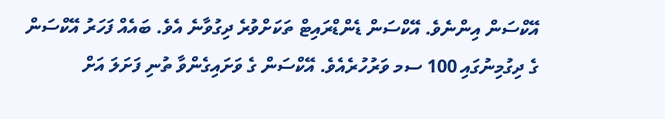އޭކްސަން އިންނެވެ. އޭކްސަން ޑެންޑްރައިޓް ތަކަށްވުރެ ދިގުވާނެ އެވެ. ބައެއް ފަހަރު އޭކްސަން ގެ ދިގުމިނުގައި 100 ސމ ވަރުހުރެއެވެ. އޭކްސަން ގެ ވަށައިގެންވާ ތުނި ފަށަލަ އަށް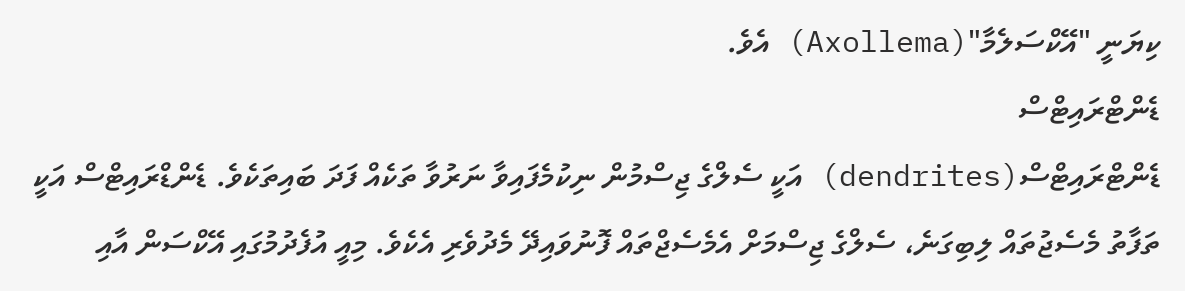ކިޔަނީ "އޭކްސަލެމާ"(Axollema) އެވެ.
ޑެންޓްރައިޓްސް
ޑެންޓްރައިޓްސް(dendrites) އަކީ ސެލްގެ ޖިސްމުން ނިކުމެފައިވާ ނަރުވާ ތަކެއް ފަދަ ބައިތަކެވެ. ޑެންޑްރައިޓްސް އަކީ ތަފާތު މެސެޖުތައް ލިބިގަނެ، ސެލްގެ ޖިސްމަށް އެމެސެޖްތައް ފޮނުވައިދޭ މެދުވެރި އެކެވެ. މިއީ އުފެދުމުގައި އޭކްސަން އާއި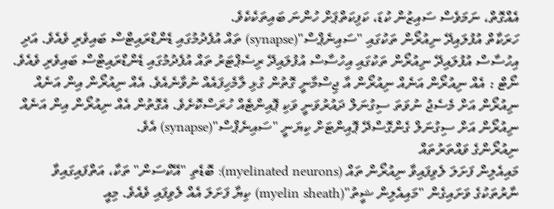އެއްގޮތް، ނަމަވެސް ސައިޒުން ކުޑަ، ކަފިކަތްޕަށް ހުންނަ ބައިތަކެކެވެ.
ހަރަކާތް އުފުލައިދޭ ނިއުރޯން ތަކުގައި "ސައިނެޕްސް"(synapse) ތައް އުފެދުމުގައި ޑެންޑްރައިޓްސް ބައިވެރި ވެއެވެ. އަދި އިހުސާސް އުފުލައިދޭ ނިއުރޯން ތަކުގައި އިހުސާސް އުފުލައިދޭ ރިސެޕްޓަރު ތައް އުފެދުމުގައި ޑެންޑްރައިޓްސް ބައިވެރި ވެއެވެ.
ނޯޓް : އެއް ނިއުރޯން އަނެއް ނިއުރޯން އާ ޖިސްމާނީ ގޮތުން ގުޅި ލާމެހިފައެއް ނުވާނެއެވެ. އެއް ނިއުރޯން އިން އަނެއް ނިއުރޯން އަށް މެސެޖު ނުވަތަ ސިގުނަލް ދައުރުވަނީ ވަކި ޕޮއިންޓެއް ހުރަސްކޮށެވެ. އެގޮތުން އެއް ނިއުރޯން އިން އަނެއް ނިއުރޯން އަށް ސިގުނަލް ގެންގޮސްދޭ ޕޮއިންޓަށް ކިޔަނީ "ސައިނެޕްސް"(synapse) އެވެ.
ނިއުރޯންގެ ވައްތަރުތައް
މައިއެލިން ފަށަލަ ލެވިފައިވާ ނިއުރޯން ތައް (myelinated neurons): ބޮޑެތި "އޭކްސަން" ތަކާ، އަތްފައިގައިވާ ނާރުތަކުގެ ވަށައިގެން "މައިއެލިން ޝީތު"(myelin sheath) ކިޔާ ފަށަލަ އެއް ލެވިފައި ވެއެވެ. މިއީ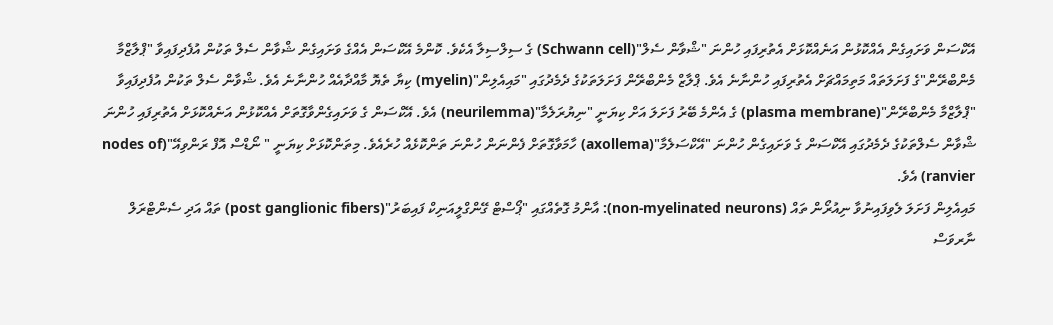އޭކްސަން ވަށައިގެން އެއްކޮޅުން އަނެއްކޮޅަށް އެތުރިފައި ހުންނަ "ޝްވާން ސެލް"(Schwann cell) ގެ ސިލްސިލާ އެކެވެ. ކޮންމެ އޭކްސަން އެއްގެ ވަށައިގެން ޝްވާން ސެލް ތަކުން އުފެދިފައިވާ "ޕްލާޒްމާ މެންބްރޭން"ގެ ފަށަލަތައް މަތިމައްޗަށް އެތުރިފައި ހުންނާނެ އެވެ. ޕްލާޒް މެންބްރޭން ފަށަލަތަކުގެ ދެމެދުގައި "މައިއެލިން"(myelin) ކިޔާ ތެޔޮ މާއްދާއެއް ހުންނާނެ އެވެ. ޝްވާން ސެލް ތަކުން އުފެދިފައިވާ "ޕްލާޒްމާ މެންބްރޭން"(plasma membrane) ގެ އެންމެ ބޭރު ފަށަލަ އަށް ކިޔަނީ "ނިޔުރަލެމާ"(neurilemma) އެވެ. އޭކްސަން ގެ ވަށައިގެންވާގޮތަށް އެއްކޮޅުން އަނެއްކޮޅަށް އެތުރިފައި ހުންނަ ޝްވާން ސެލްތަކުގެ ދެމެދުގައި އޭކްސަން ގެ ވަށައިގެން ހުންނަ "އޭކްސަލެމާ"(axollema) ހާމަވާގޮތަށް ފެންނަން ހުންނަ ތަންކޮޅެއް ހުރެއެވެ. މިތަންކޮޅަށް ކިޔަނީ " ނޯޑްސް އޮފް ރަންވިއޭ"(nodes of ranvier) އެވެ.
މައިއެލިން ފަށަލަ ލެވިފައިނުވާ ނިއުރޯން ތައް (non-myelinated neurons): އާންމު ގޮތެއްގައި "ޕޯސްޓް ގޭންގްލީއަނިކް ފައިބަރު"(post ganglionic fibers) ތައް އަދި ސެންޓްރަލް ނާރވަސް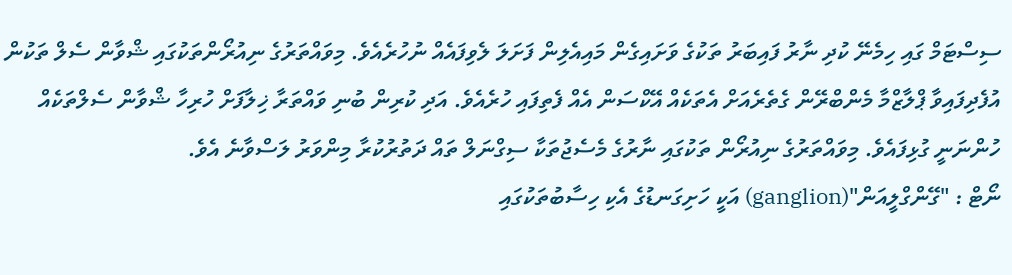ސިސްޓަމް ގައި ހިމެނޭ ކުދި ނާރު ފައިބަރު ތަކުގެ ވަށައިގެން މައިއެލިން ފަށަލަ ލެވިފައެއް ނުހުރެއެވެ. މިވައްތަރުގެ ނިއުރޯންތަކުގައި ޝްވާން ސެލް ތަކުން އުފެދިފައިވާ ޕްލާޒްމާ މެންބްރޭން ގެތެރެއަށް އެތަކެއް އޭކްސަން އެއް ފެތިފައި ހުރެއެވެ. އަދި ކުރިން ބުނި ވައްތަރާ ޚިލާފަށް ހުރިހާ ޝްވާން ސެލްތަކެއް ހުންނަނީ ގުޅިފައެވެ. މިވައްތަރުގެ ނިއުރޯން ތަކުގައި ނާރުގެ މެސެޖުތަކާ ސިގްނަލް ތައް ދަތުރުކުރާ މިންވަރު ލަސްވާނެ އެވެ.
ނޯޓް : "ގޭންގްލީއަން"(ganglion) އަކީ ހަށިގަނޑުގެ އެކި ހިސާބުތަކުގައި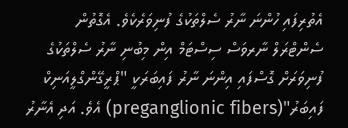އެތުރިފައި ހުންނަ ނާރު ސެލްތަކުގެ ފުނިވަރެކެވެ. އެގޮތުން ސެންޓްރަލް ނާރވަސް ސިސްޓަމް އިން މިބުނި ނާރު ސެލްތަކުގެ ފުނިވަރަށް ގޮސްފައި އިންނަ ނާރު ފައިބަރަކީ "ޕްރީގޭންގްލީއަނިކް ފައިބަރު"(preganglionic fibers) އެވެ. އަދި އެނާރު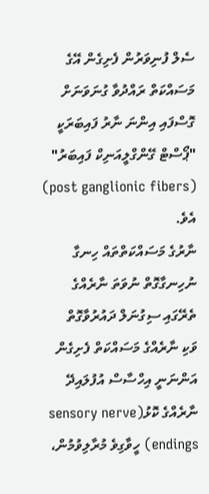ސެލް ފުނިވަރުން ފެށިގެން އޭގެ މަސައްކަތް ރައްދުވާ ގުނަވަނަށް ގޮސްފައި އިންނަ ނާރު ފައިބަރަކީ "ޕޯސްޓް ގޭންގްލީއަނިކް ފައިބަރު" (post ganglionic fibers) އެވެ.
ނާރުގެ މަސައްކަތްތައް ހިނގާ ނުހިނގާގޮތް ނުވަތަ ނާރެއްގެ ތެރޭގައި ސިގުނަލް ދައުރުވާގޮތް
ވަކި ނާރެއްގެ މަސައްކަތް ފެށިގެން އަންނަނީ އިހްސާސް އުފުލައިދޭ ނާރެއްގެ ކޮޅު(sensory nerve endings) ހީވާގިވެ މުރާލިވުމުން،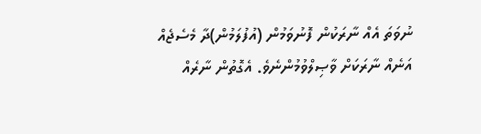ނުވަތަ އެއް ނާރަކުން ފޮނުވަމުން (އުފުލަމުން)ދާ މެސެޖެއް އަނެއް ނާރަކަށް ވާޞިލްވުމުންނެވެ. އެގޮތުން ނާރެއް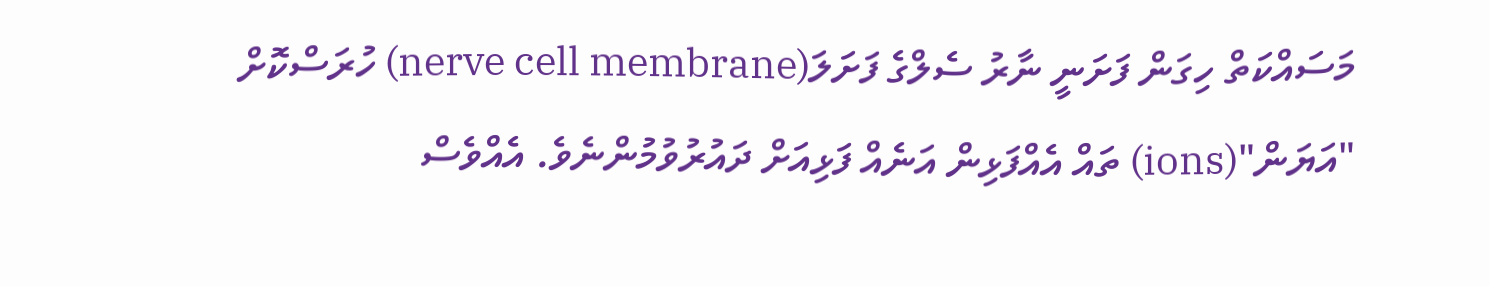މަސައްކަތް ހިގަން ފަށަނީ ނާރު ސެލްގެ ފަށަލަ(nerve cell membrane) ހުރަސްކޮށް "އަޔަން"(ions) ތައް އެއްފަޅިން އަނެއް ފަޅިއަށް ދައުރުވުމުންނެވެ. އެއްވެސް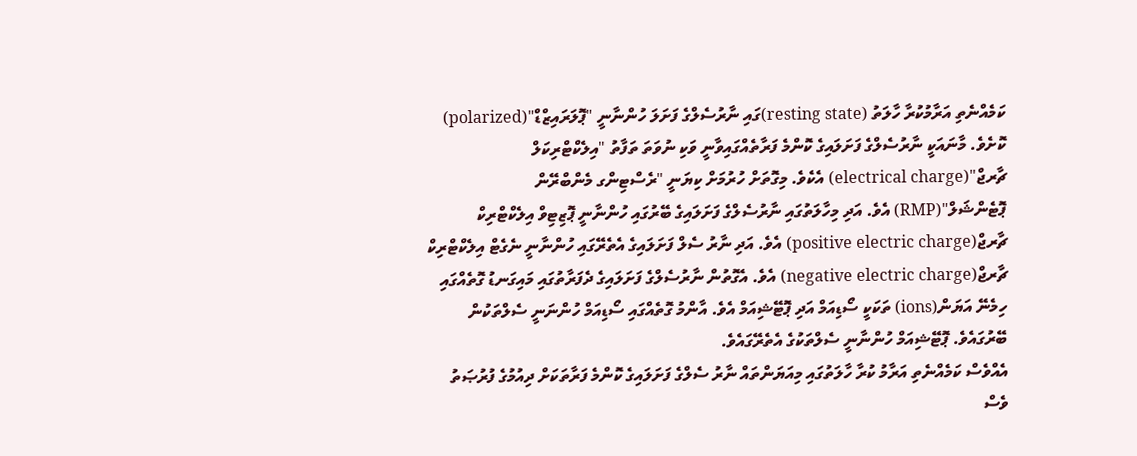ކަމެއްނެތި އަރާމުކުރާ ހާލަތު (resting state)ގައި ނާރުސެލްގެ ފަށަލަ ހުންނާނީ "ޕޮލަރައިޒްޑް"(polarized) ކޮށެވެ. މާނައަކީ ނާރުސެލްގެ ފަށަލައިގެ ކޮންމެ ފަރާތެއްގައިވާނީ ވަކި ނުވަތަ ތަފާތު "އިލެކްޓްރިކަލް ޗާރޖް"(electrical charge) އެކެވެ. މިގޮތަށް ހުރުމަށް ކިޔަނީ "ރެސްޓިންގ މެންބްރޭން ޕޮޓެންޝަލް"(RMP) އެވެ. އަދި މިހާލަތުގައި ނާރުސެލްގެ ފަށަލައިގެ ބޭރުގައި ހުންނާނީ ޕޮޒިޓިވް އިލެކްޓްރިކް ޗާރޖް(positive electric charge) އެވެ. އަދި ނާރު ސެލް ފަށަލައިގެ އެތެރޭގައި ހުންނާނީ ނެގެޓް އިލެކްޓްރިކް ޗާރޖް(negative electric charge) އެވެ. އެގޮތުން ނާރުސެލްގެ ފަށަލައިގެ ދެފަރާތުގައި މައިގަނޑު ގޮތެއްގައި ހިމެނޭ އަޔަން(ions) ތަކަކީ ސޯޑިއަމް އަދި ޕޮޓޭޝިއަމް އެވެ. އާންމު ގޮތެއްގައި ސޯޑިއަމް ހުންނަނީ ސެލްތަކުން ބޭރުގައެވެ. ޕޮޓޭޝިއަމް ހުންނާނީ ސެލްތަކުގެ އެތެރޭގައެވެ.
އެއްވެސް ކަމެއްނެތި އަރާމު ކުރާ ހާލަތުގައި މިއަޔަންތައް ނާރު ސެލްގެ ފަށަލައިގެ ކޮންމެ ފަރާތަކަށް ދިއުމުގެ ފުރުޞަތު ވެސް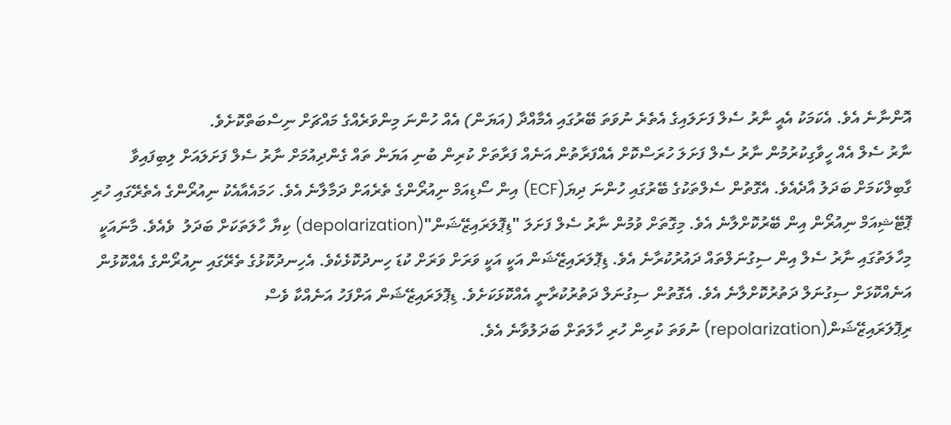އޮންނާނެ އެވެ. އެކަމަކު އެއީ ނާރު ސެލް ފަށަލައިގެ އެތެރެ ނުވަތަ ބޭރުގައި އެމާއްދާ (އަޔަން) އެއް ހުންނަ މިންވަރެއްގެ މައްޗަށް ނިސްބަތްކޮށެވެ.
ނާރު ސެލް އެއް ހީވާގިކުރުމުން ނާރު ސެލް ފަށަލަ ހުރަސްކޮށް އެއްފަރާތުން އަނެއް ފަރާތަށް ކުރިން ބުނި އަޔަން ތައް ގެންދިއުމަށް ނާރު ސެލް ފަށަލައަށް ލިބިފައިވާ ގާބިލްކަމަށް ބަދަލު އާދެއެވެ. އެގޮތުން ސެލްތަކުގެ ބޭރުގައި ހުންނަ ދިޔަ(ECF) އިން ސޯޑިއަމް ނިއުރޯންގެ ތެރެއަށް ދަމާލާނެ އެވެ. ހަމައެއާއެކު ނިއުރޯންގެ އެތެރޭގައި ހުރި ޕޮޓޭޝިއަމް ނިއުރޯން އިން ބޭރުކޮށްލާނެ އެވެ. މިގޮތަށް ވުމުން ނާރު ސެލް ފަށަލަ "ޑިޕޮލަރައިޒޭޝަން"(depolarization) ކިޔާ ހާލަތަކަށް ބަދަލު  ވެއެވެ. މާނައަކީ މިހާލަތުގައި ނާރު ސެލް އިން ސިގުނަލްތައް ދައުރުކުރާނެ އެވެ. ޑިޕޮލަރައިޒޭޝަން އަކީ އަކީ ވަރަށް ވަރަށް ކުޑަ ހިނދުކޮޅެކެވެ. އެހިނދުކޮޅުގެ ތެރޭގައި ނިއުރޯންގެ އެއްކޮޅުން އަނެއްކޮޅަށް ސިގުނަލް ދަތުރުކޮށްލާނެ އެވެ. އެގޮތުން ސިގުނަލް ދަތުރުކުރާނީ އެއްކޮޅަކަށެވެ. ޑިޕޮލަރައިޒޭޝަން އަށްފަހު އަނެއްކާ ވެސް ރިޕޮލަރައިޒޭޝަން(repolarization) ނުވަތަ ކުރިން ހުރި ހާލަތަށް ބަދަލުވާނެ އެވެ.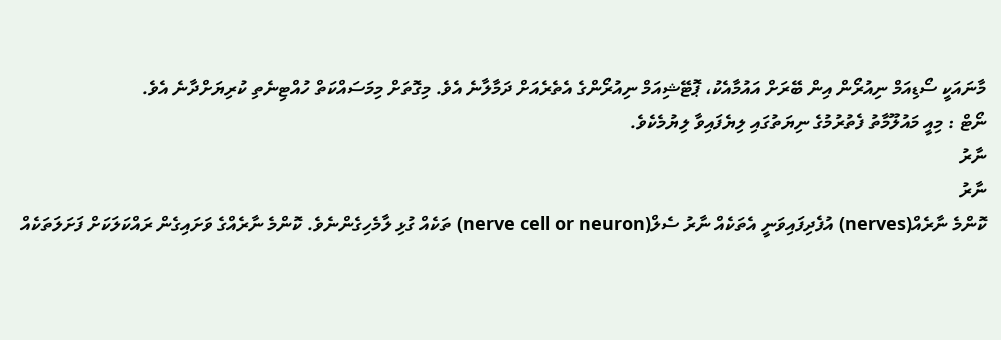މާނައަކީ ސޯޑިއަމް ނިއުރޯން އިން ބޭރަށް އައުމާއެކު، ޕޮޓޭޝިއަމް ނިއުރޯންގެ އެތެރެއަށް ދަމާލާނެ އެވެ. މިގޮތަށް މިމަސައްކަތް ހުއްޓިނެތި ކުރިޔަށްދާނެ އެވެ.
ނޯޓް : މިއީ މައުލޫމާތު ފެތުރުމުގެ ނިޔަތުގައި ލިޔެފައިވާ ލިޔުމެކެވެ.
ނާރު
ނާރު
ކޮންމެ ނާރެއް(nerves) އުފެދިފައިވަނީ އެތަކެއް ނާރު ސެލް(nerve cell or neuron) ތަކެއް ގުޅި ލާމެހިގެންނެވެ. ކޮންމެ ނާރެއްގެ ވަށައިގެން ރައްކަލަކަށް ފަށަލަތަކެއް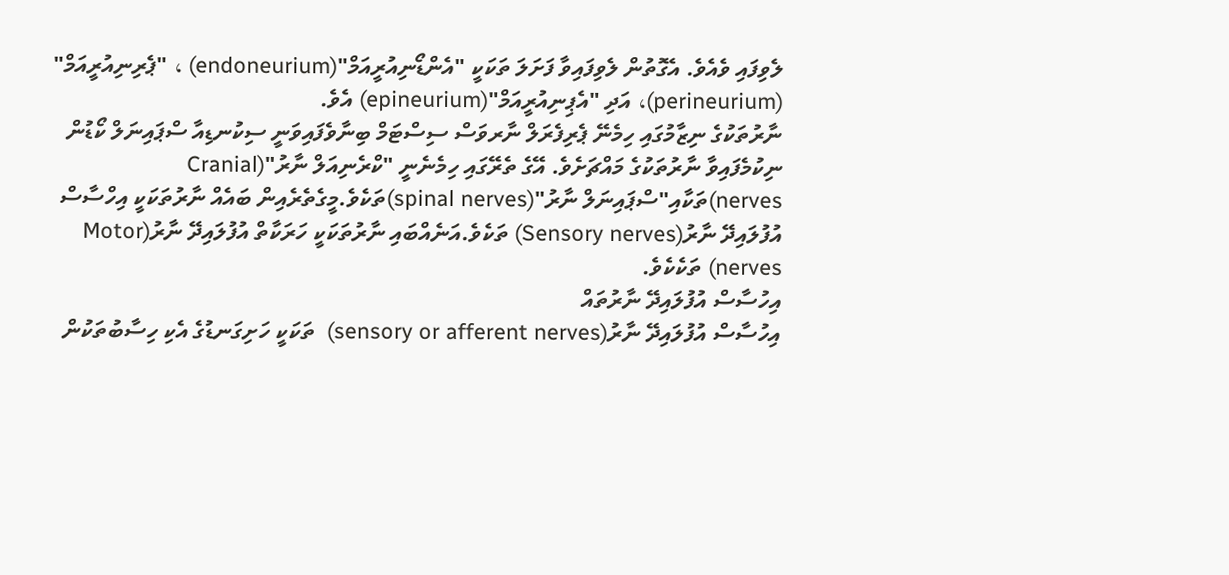ލެވިފައި ވެއެވެ. އެގޮތުން ލެވިފައިވާ ފަށަލަ ތަކަކީ "އެންޑޯނިއުރީއަމް"(endoneurium) ، "ޕެރިނިއުރީއަމް" (perineurium)، އަދި "އެޕިނިއުރީއަމް"(epineurium) އެވެ.
ނާރުތަކުގެ ނިޒާމުގައި ހިމެނޭ ޕެރިފެރަލް ނާރވަސް ސިސްޓަމް ބިނާވެފައިވަނީ ސިކުނޑިއާ ސްޕައިނަލް ކޯޑުން ނިކުމެފައިވާ ނާރުތަކުގެ މައްޗަށެވެ. އޭގެ ތެރޭގައި ހިމެނެނީ "ކްރެނިއަލް ނާރު"(Cranial nerves)ތަކާއި"ސްޕައިނަލް ނާރު"(spinal nerves)ތަކެވެ.މީގެތެރެއިން ބައެއް ނާރުތަކަކީ އިހްސާސް އުފުލައިދޭ ނާރު(Sensory nerves) ތަކެވެ.އަނެއްބައި ނާރުތަކަކީ ހަރަކާތް އުފުލައިދޭ ނާރު(Motor nerves) ތަކެކެވެ.
އިހުސާސް އުފުލައިދޭ ނާރުތައް
އިހުސާސް އުފުލައިދޭ ނާރު(sensory or afferent nerves)  ތަކަކީ ހަށިގަނޑުގެ އެކި ހިސާބުތަކުން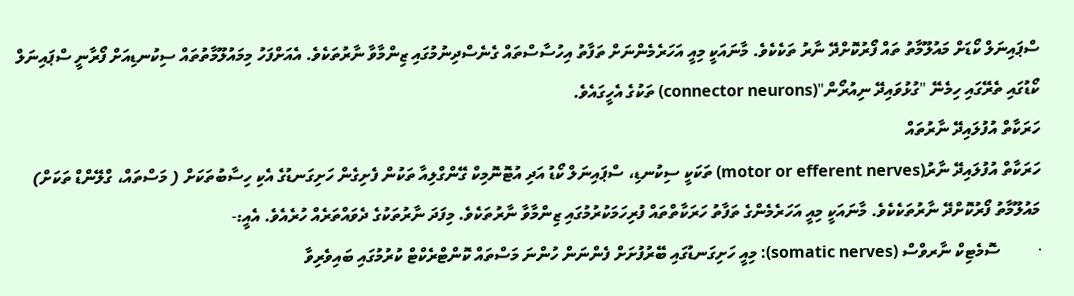ސްޕައިނަލް ކޯޑަށް މައުލޫމާތު ތައް ފޯރުކޮށްދޭ ނާރު ތަކެކެވެ. މާނައަކީ މިއީ އަހަރެމެންނަށް ތަފާތު އިހުސާސްތައް ގެނެސްދިނުމުގައި ޒިންމާވާ ނާރުތަކެވެ. އެއަށްފަހު މިމައުލޫމާތުތައް ސިކުނޑިއަށް ފޯރާނީ ސްޕައިނަލް ކޯޑުގައި ތެރޭގައި ހިމެނޭ "ގުޅުވައިދޭ ނިއުރޯން"(connector neurons) ތަކުގެ އެހީގައެވެ.
ހަރަކާތް އުފުލައިދޭ ނާރުތައް
ހަރަކާތް އުފުލައިދޭ ނާރު(motor or efferent nerves) ތަކަކީ ސިކުނޑި، ސްޕައިނަލް ކޯޑު އަދި އުޓޮނޮމިކް ގޭންގްލިއާ ތަކުން ފެށިގެން ހަށިގަނޑުގެ އެކި ހިސާބުތަކަށް ( މަސްތައް، ގްލޭންޑް ތަކަށް) މައުލޫމާތު ފޯރުކޮށްދޭ ނާރުތަކެކެވެ. މާނައަކީ މިއީ އަހަރެމެންގެ ތަފާތު ހަރަކާތްތައް ފުރިހަމަކުރުމުގައި ޒިންމާވާ ނާރުތަކެވެ. މިފަދަ ނާރުތަކުގެ ދެވައްތަރެއް ހުރެއެވެ. އެއީ:-
·         ސޮމެޓިކް ނާރވްސް (somatic nerves): މިއީ ހަށިގަނޑުގައި ބޭރުފުށަށް ފެންނަން ހުންނަ މަސްތައް ކޮންޓްރެކްޓް ކުރުމުގައި ބައިވެރިވާ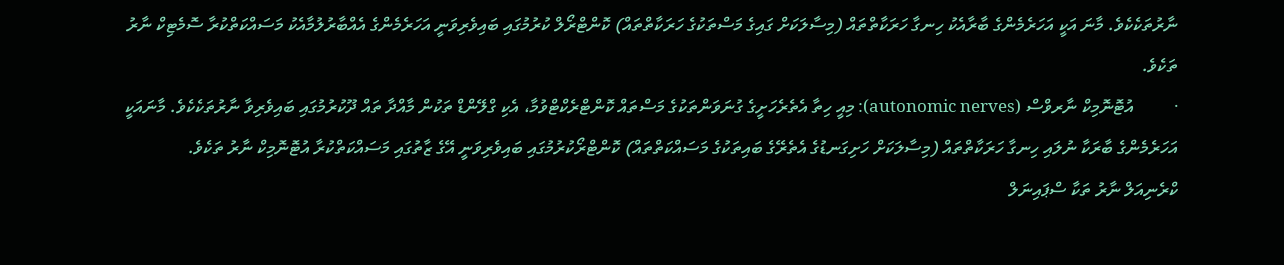ނާރުތަކެކެވެ. މާނަ އަކީ އަހަރެމެންގެ ބާރާއެކު ހިނގާ ހަރަކާތްތައް (މިސާލަކަށް ގައިގެ މަސްތަކުގެ ހަރަކާތްތައް) ކޮންޓްރޯލް ކުރުމުގައި ބައިވެރިވަނީ އަހަރެމެންގެ އެއްބާރުލުމާއެކު މަސައްކަތްކުރާ ސޮމެޓިކް ނާރު ތަކެވެ.
·         އުޓޮނޮމިކް ނާރވްސް (autonomic nerves): މިއީ ހިތާ އެތެރެހަށީގެ ގުނަވަންތަކުގެ މަސްތައް ކޮންޓްރެކްޓްވުމާ، އެކި ގްލޭންޑް ތަކުން މާއްދާ ތައް ދޫކުރުމުގައި ބައިވެރިވާ ނާރުތަކެކެވެ. މާނައަކީ އަހަރެމެންގެ ބާރަކާ ނުލައި ހިނގާ ހަރަކާތްތައް (މިސާލަކަށް ހަށިގަނޑުގެ އެތެރޭގެ ބައިތަކުގެ މަސައްކަތްތައް) ކޮންޓްރޯކުރުމުގައި ބައިވެރިވަނީ އޭގެ ޒާތުގައި މަސައްކަތްކުރާ އުޓޮނޮމިކް ނާރު ތަކެވެ.
ކްރެނިއަލް ނާރު ތަކާ ސްޕައިނަލް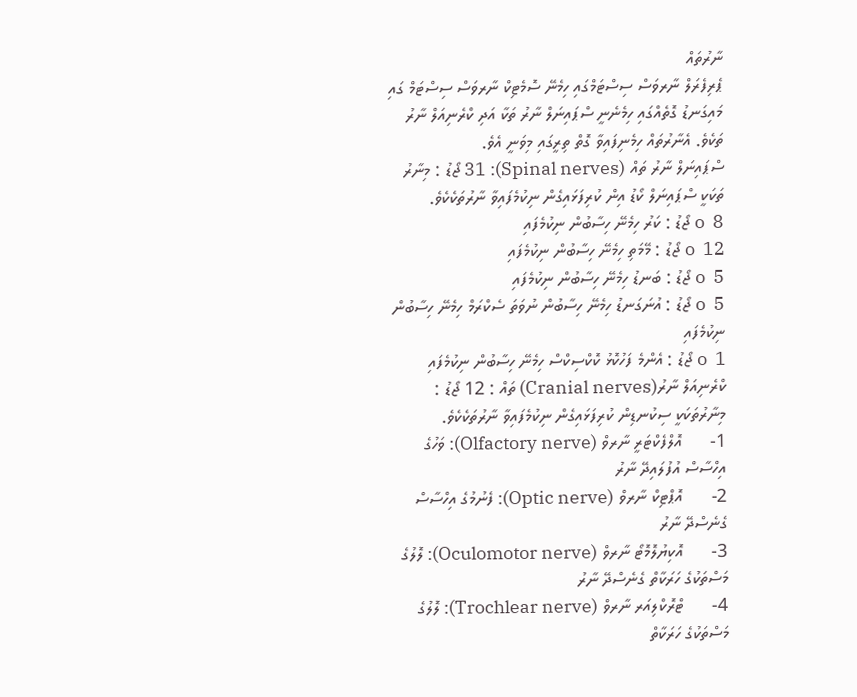ނާރުތައް
ޕެރިފެރަލް ނާރވަސް ސިސްޓަމްގައި ހިމެނޭ ސޮމެޓިކް ނާރވަސް ސިސްޓަމް ގައި މައިގަނޑު ގޮތެއްގައި ހިމެނެނީ ސްޕައިނަލް ނާރު ތަކާ އަދި ކްރެނިއަލް ނާރު ތަކެވެ. އެނާރުތައް ހިމެނިފައިވާ ގޮތް ތިރީގައި މިވަނީ އެވެ.
ސްޕައިނަލް ނާރު ތައް (Spinal nerves): 31 ޖޯޑު : މިނާރު ތަކަކީ ސްޕައިނަލް ކޯޑު އިން ކުރިފަޅައިގެން ނިކުމެފައިވާ ނާރުތަކެކެވެ.
o  8 ޖޯޑު : ކަރު ހިމެނޭ ހިސާބުން ނިކުމެފައި
o  12 ޖޯޑު : މޭމަތި ހިމެނޭ ހިސާބުން ނިކުމެފައި
o  5 ޖޯޑު : ބަނޑު ހިމެނޭ ހިސާބުން ނިކުމެފައި
o  5 ޖޯޑު : އުނަގަނޑު ހިމެނޭ ހިސާބުން ނުވަތަ ސެކްރަމް ހިމެނޭ ހިސާބުން ނިކުމެފައި
o  1 ޖޯޑު : އެންމެ ފަހުކޮޅު ކޮކްސިކްސް ހިމެނޭ ހިސާބުން ނިކުމެފައި
ކްރެނިއަލް ނާރު(Cranial nerves) ތައް : 12 ޖޯޑު : މިނާރުތަކަކީ ސިކުނޑިން ކުރިފަޅައިގެން ނިކުމެފައިވާ ނާރުތަކެކެވެ.
1-      އޮލްފެކްޓަރީ ނާރވް (Olfactory nerve): ވަހުގެ އިހްސާސް އުފުލައިދޭ ނާރު
2-      އޮޕްޓިކް ނާރވް (Optic nerve): ފެނުމުގެ އިހްސާސް ގެނެސްދޭ ނާރު
3-      އޮކިޔުލޮމޮޓޯ ނާރވް (Oculomotor nerve): ލޮލުގެ މަސްތަކުގެ ހަރަކާތް ގެނެސްދޭ ނާރު
4-      ޓްރޮކްލިއަރ ނާރވް (Trochlear nerve): ލޮލުގެ މަސްތަކުގެ ހަރަކާތް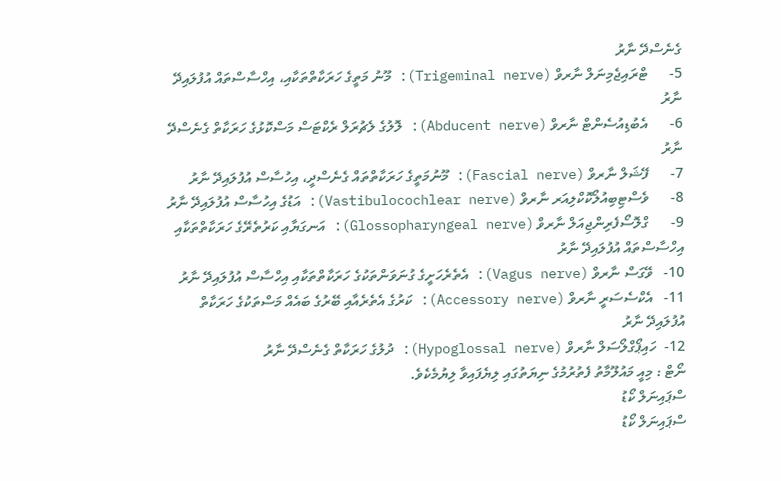ގެނެސްދޭ ނާރު
5-      ޓްރައިޖެމިނަލް ނާރވް (Trigeminal nerve): މޫނު މަތީގެ ހަރަކާތްތަކާއި، އިހްސާސްތައް އުފުލައިދޭ ނާރު
6-      އެބުޑިއުސެންޓް ނާރވް (Abducent nerve): ލޮލުގެ ލެޗުރަލް ރެކްޓަސް މަސްކޮޅުގެ ހަރަކާތް ގެނެސްދޭ ނާރު
7-      ފޭޝަލް ނާރވް (Fascial nerve): މޫނުމަތީގެ ހަރަކާތްތައް ގެނެސްދީ، އިހުސާސް އުފުލައިދޭ ނާރު
8-      ވެސްޓިބިއުލޯކޮކްލިއަރ ނާރވް (Vastibulocochlear nerve): އަޑުގެ އިހުސާސް އުފުލައިދޭ ނާރު
9-      ގްލޮސޯފެރިންޖިއަލް ނާރވް (Glossopharyngeal nerve): އަނގަޔާއި ކަރުތެރޭގެ ހަރަކާތްތަކާއި އިހްސާސްތައް އުފުލައިދޭ ނާރު
10-   ވޭގަސް ނާރވް (Vagus nerve): އެތެރެހަށީގެ ގުނަވަންތަކުގެ ހަރަކާތްތަކާއި އިހްސާސް އުފުލައިދޭ ނާރު
11-   އެކްސެސަރީ ނާރވް (Accessory nerve): ކަރުގެ އެތެރެއާއި ބޭރުގެ ބައެއް މަސްތަކުގެ ހަރަކާތް އުފުލައިދޭ ނާރު
12-  ހައިޕޯގްލޯސަލް ނާރވް (Hypoglossal nerve): ދުލުގެ ހަރަކާތް ގެނެސްދޭ ނާރު
ނޯޓް : މިއީ މައުލޫމާތު ފެތުރުމުގެ ނިޔަތުގައި ލިޔެފައިވާ ލިޔުމެކެވެ.
ސްޕައިނަލް ކޯޑު
ސްޕައިނަލް ކޯޑު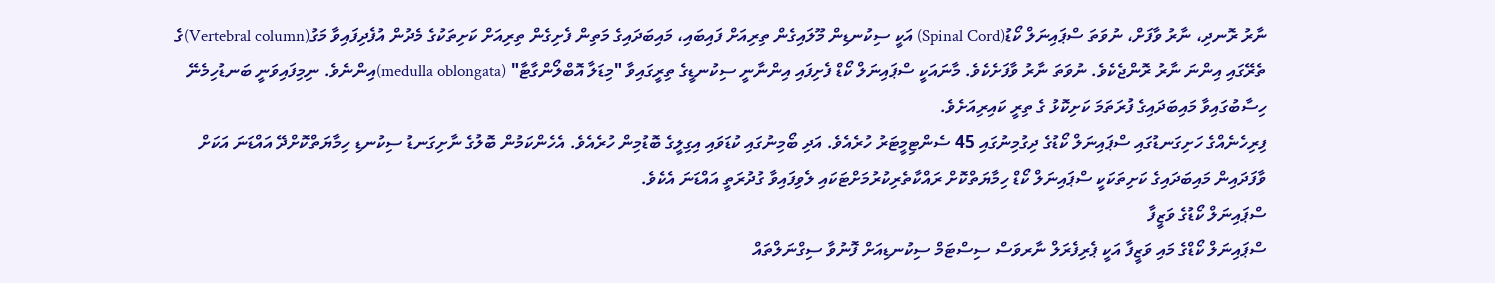ނާރު ރޮނދި، ނާރު ވާފަށް، ނުވަތަ ސްޕައިނަލް ކޯޑު(Spinal Cord) އަކީ ސިކުނޑިން މޫލައިގެން ތިރިއަށް ފައިބައި، މައިބަދައިގެ މަތިން ފެށިގެން ތިރިއަށް ކަށިތަކުގެ މެދުން އުފެދިފައިވާ މަގު(Vertebral column)ގެ ތެރޭގައި އިންނަ ނާރު ރޮންޖެކެވެ. ނުވަތަ ނާރު ވާފަށެކެވެ. މާނައަކީ ސްޕައިނަލް ކޯޑް ފެށިފައި އިންނާނީ ސިކުނޑީގެ ތިރީގައިވާ "މިޑަލާ އޮބްލޯންގާޓާ" (medulla oblongata)އިންނެވެ. ނިމިފައިވަނީ ބަނޑުހިމެނޭ ހިސާބުގައިވާ މައިބަދައިގެ ފުރަތަމަ ކަށިކޮޅު ގެ ތިރީ ކައިރިއަށެވެ.
ފިރިހެނެއްގެ ހަށިގަނޑުގައި ސްޕައިނަލް ކޯޑުގެ ދިގުމިނުގައި 45 ސެންޓިމީޓަރު ހުރެއެވެ. އަދި ބޯމިނުގައި ކުޑަވައި އިގިލީގެ ބޮޑުމިން ހުރެއެވެ. އެހެންކަމުން ބޮލުގެ ނާށިގަނޑު ސިކުނޑި ހިމާޔަތްކޮށްދޭ އައްޑަނަ އަކަށް ވާފަދައިން މައިބަދައިގެ ކަށިތަކަކީ ސްޕައިނަލް ކޯޑް ހިމާޔަތްކޮށް ރައްކާތެރިކުރުމަށްޓަކައި ލެވިފައިވާ ގުދުރަތީ އައްޑަނަ އެކެވެ.
ސްޕައިނަލް ކޯޑުގެ ވަޒީފާ
ސްޕައިނަލް ކޯޑްގެ މައި ވަޒީފާ އަކީ ޕެރިފެރަލް ނާރވަސް ސިސްޓަމް ސިކުނޑިއަށް ފޮނުވާ ސިގްނަލްތައް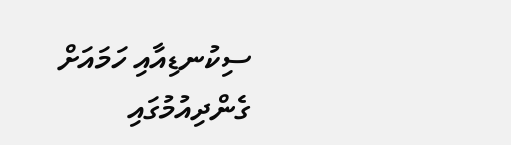ސިކުނޑިއާއި ހަމައަށް ގެންދިއުމުގައި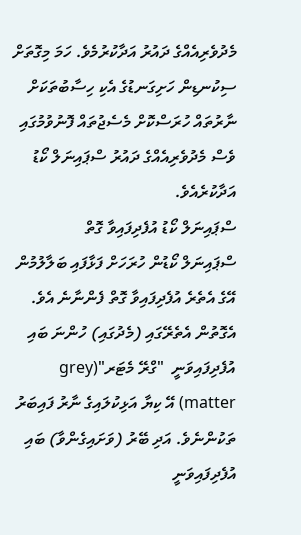މެދުވެރިއެއްގެ ދައުރު އަދާކުރުމެވެ. ހަމަ މިގޮތަށް ސިކުނޑިން ހަށިގަނޑުގެ އެކި ހިސާބުތަކަށް ނާރުތައް ހުރަސްކޮށް މެސެޖުތައް ފޮނުވުމުގައި ވެސް މެދުވެރިއެއްގެ ދައުރު ސްޕައިނަލް ކޯޑު އަދާކުރެއެވެ.
ސްޕައިނަލް ކޯޑު އުފެދިފައިވާ ގޮތް
ސްޕައިނަލް ކޯޑުން ހުރަހަށް ފަޅާފައި ބަލާލުމުން އޭގެ އެތެރެ އުފެދިފައިވާ ގޮތް ފެންނާނެ އެވެ. އެގޮތުން އެތެރޭގައި (މެދުގައި) ހުންނަ ބައި އުފެދިފައިވަނީ  "ގްރޭ މެޓަރ"(grey matter) އޭ ކިޔާ އަޅިކުލައިގެ ނާރު ފައިބަރު ތަކުންނެވެ. އަދި ބޭރު (ވަށައިގެންވާ) ބައި އުފެދިފައިވަނީ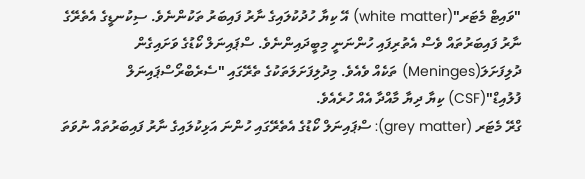"ވައިޓް މެޓަރ"(white matter) އޭ ކިޔާ ހުދުކުލައިގެ ނާރު ފައިބަރު ތަކުންނެވެ. ސިކުނޑީގެ އެތެރޭގެ ނާރު ފައިބަރުތައް ވެސް އެތުރިފައި ހުންނަނީ މިބީދައިންނެވެ. ސްޕައިނަލް ކޯޑުގެ ވަށައިގެން ދުލިފަށަލަ(Meninges) ތަކެއް ވެއެވެ. މިދުލިފަށަލަތަކުގެ ތެރޭގައި "ސެރެބްރޯސްޕައިނަލް ފުލުއިޑް"(CSF) ކިޔާ ދިޔާ މާއްދާ އެއް ހުރެއެވެ.
ގްރޭ މެޓަރ (grey matter): ސްޕައިނަލް ކޯޑުގެ އެތެރޭގައި ހުންނަ އަޅިކުލައިގެ ނާރު ފައިބަރުތައް ނުވަތަ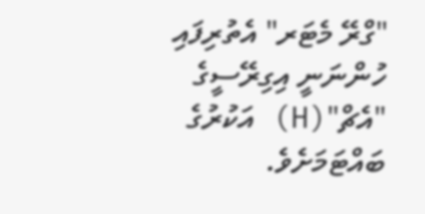"ގްރޭ މެޓަރ" އެތުރިފައި ހުންނަނީ އިގިރޭސީގެ "އެޗް"(H) އަކުރުގެ ބައްޓަމަށެވެ.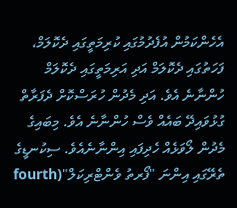އެހެންކަމުން އުފެދުމުގައި ކުރިމަތީގައި ދެކޮލަމް، ފަހަތުގައި ދެކޮލަމް އަދި އަރިމަތީގައި ދެކޮލަމް ހުންނާނެ އެވެ. އަދި މެދުން ހުރަސްކޮށް ދެފަރާތް ގުޅުވައިދޭ ބައެއް ވެސް ހުންނާނެ އެވެ. މިބައިގެ މެދުން ލޯވަޅެއް ހެދިފައި އިންނާނެއެވެ. ސިކުނޑީގެ ތެރޭގައި އިންނަ "ފޯރތު ވެންޓްރިކަލް"(fourth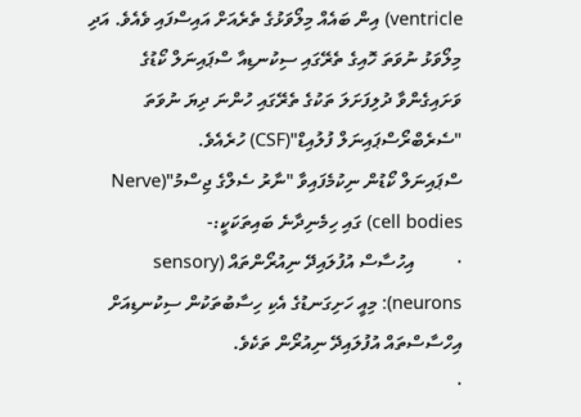ventricle) އިން ބައެއް މިލޯވަޅުގެ ތެރެއަށް އައިސްފައި ވެއެވެ. އަދި މިލޯވަޅު ނުވަތަ ހޮއިގެ ތެރޭގައި ސިކުނޑިއާ ސްޕައިނަލް ކޯޑުގެ ވަށައިގެންވާ ދުލިފަށަލަ ތަކުގެ ތެރޭގައި ހުންނަ ދިޔަ ނުވަތަ "ސެރެބްރޯސްޕައިނަލް ފުލުއިޑް"(CSF) ހުރެއެވެ.
ސްޕައިނަލް ކޯޑުން ނިކުމެފައިވާ "ނާރު ސެލްގެ ޖިސްމު"(Nerve cell bodies) ގައި ހިމެނިދާނެ ބައިތަކަކީ:-
·         އިހުސާސް އުފުލައިދޭ ނިއުރޯންތައް (sensory neurons): މިއީ ހަށިގަނޑުގެ އެކި ހިސާބުތަކުން ސިކުނޑިއަށް އިހްސާސްތައް އުފުލައިދޭ ނިއުރޯން ތަކެވެ.
·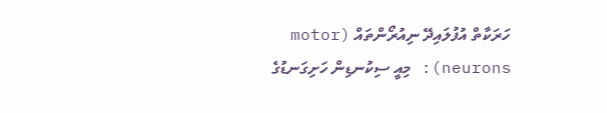ހަރަކާތް އުފުލައިދޭ ނިއުރޯންތައް (motor neurons): މިއީ ސިކުނޑިން ހަށިގަނޑުގެ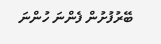ބޭރުފުށުން ފެންނަ ހުންނަ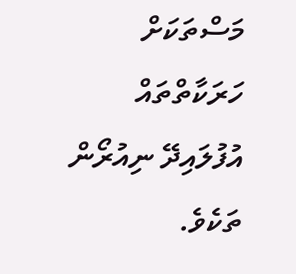މަސްތަކަށް ހަރަކާތްތައް އުފުލައިދޭ ނިއުރޯން ތަކެވެ.